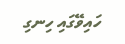ހައިވޭގައި ހިނގި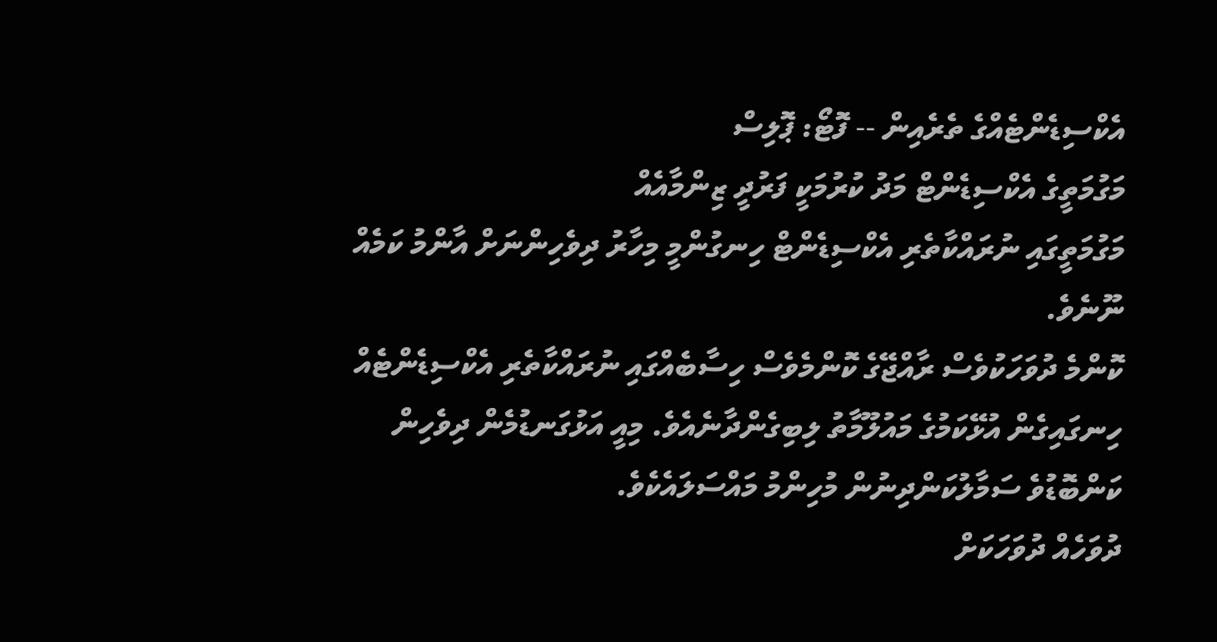އެކްސިޑެންޓެއްގެ ތެރެއިން -- ފޮޓޯ: ޕޮލިސް
މަގުމަތީގެ އެކްސިޑެންޓް މަދު ކުރުމަކީ ފަރުދީ ޒިންމާއެއް
މަގުމަތީގައި ނުރައްކާތެރި އެކްސިޑެންޓް ހިނގުންމީ މިހާރު ދިވެހިންނަށް އާންމު ކަމެއް ނޫނެވެ.
ކޮންމެ ދުވަހަކުވެސް ރާއްޖޭގެ ކޮންމެވެސް ހިސާބެއްގައި ނުރައްކާތެރި އެކްސިޑެންޓެއް ހިނގައިގެން އުޅޭކަމުގެ މައުލޫމާތު ލިބިގެންދާނެއެވެ. މިއީ އަޅުގަނޑުމެން ދިވެހިން ކަންބޮޑުވެ ސަމާލުކަންދިނުން މުހިންމު މައްސަލައެކެވެ.
ދުވަހެއް ދުވަހަކަށް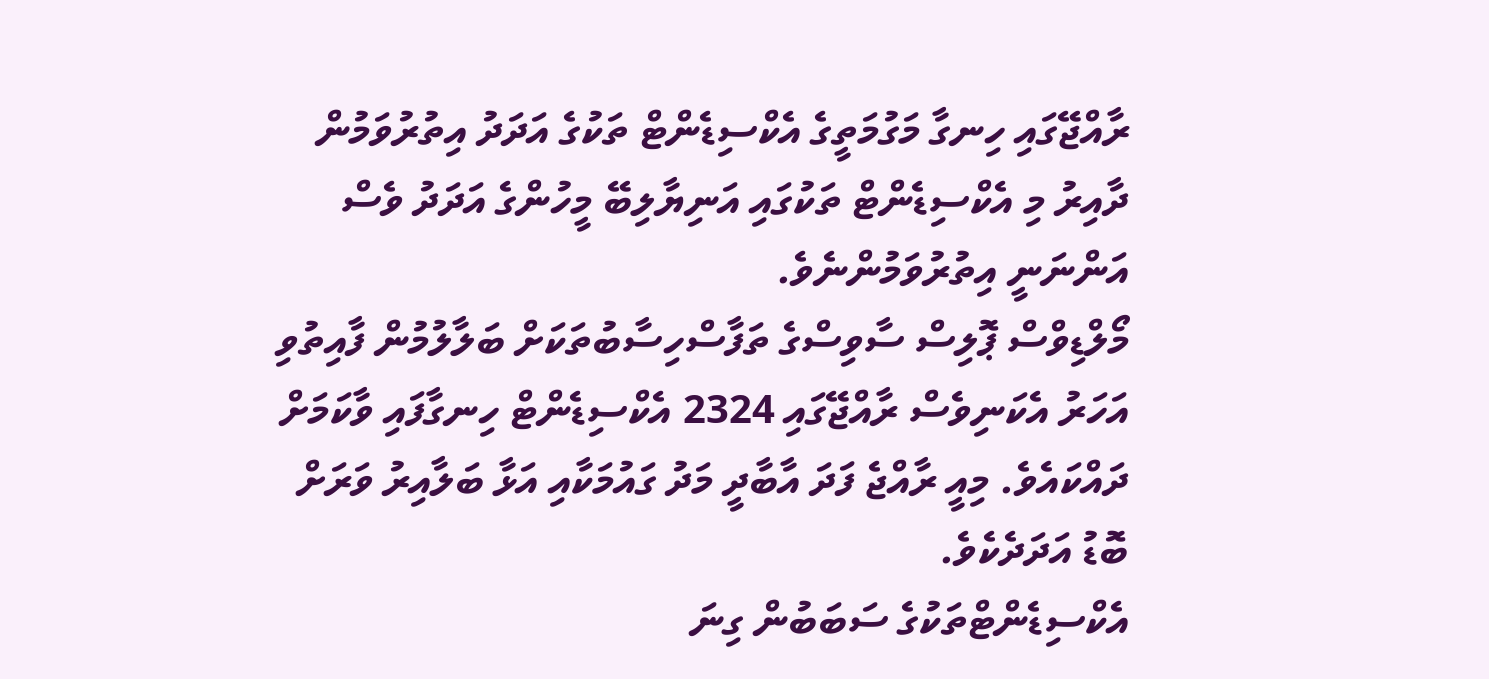ރާއްޖޭގައި ހިނގާ މަގުމަތީގެ އެކްސިޑެންޓް ތަކުގެ އަދަދު އިތުރުވަމުން ދާއިރު މި އެކްސިޑެންޓް ތަކުގައި އަނިޔާލިބޭ މީހުންގެ އަދަދު ވެސް އަންނަނީ އިތުރުވަމުންނެވެ.
މޯލްޑިވްސް ޕޮލިސް ސާވިސްގެ ތަފާސްހިސާބުތަކަށް ބަލާލުމުން ފާއިތުވި އަހަރު އެކަނިވެސް ރާއްޖޭގައި 2324 އެކްސިޑެންޓް ހިނގާފައި ވާކަމަށް ދައްކައެވެ. މިއީ ރާއްޖެ ފަދަ އާބާދީ މަދު ގައުމަކާއި އަޅާ ބަލާއިރު ވަރަށް ބޮޑު އަދަދެކެވެ.
އެކްސިޑެންޓްތަކުގެ ސަބަބުން ގިނަ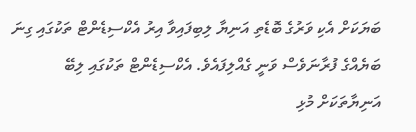ބަޔަކަށް އެކި ވަރުގެ ބޮޑެތި އަނިޔާ ލިބިފައިވާ އިރު އެކްސިޑެންޓް ތަކުގައި ގިނަ ބަޔެއްގެ ފުރާނަވެސް ވަނީ ގެއްލިފައެވެ. އެކްސިޑެންޓް ތަކުގައި ލިބޭ އަނިޔާތަކަށް މުޅި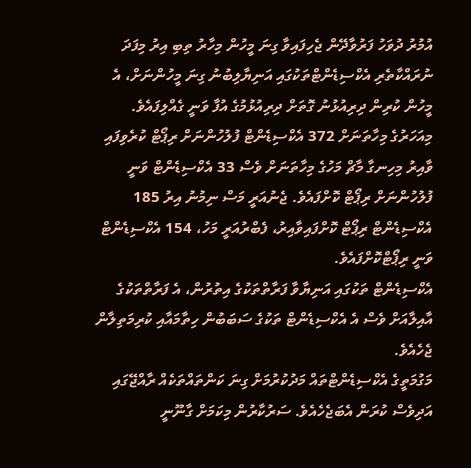އުމުރު ދުވަހު ފަރުވާދޭން ޖެހިފައިވާ ގިނަ މީހުން މިހާރު ތިބި އިރު މިފަދަ ނުރައްކާތެރި އެކްސިޑެންޓްތަކުގައި އަނިޔާލިބުނު ގިނަ މީހުންނަށް، އެ މީހުން ކުރިން ދިރިއުޅުނު ގޮތަށް ދިރިއުޅުމުގެ އުފާ ވަނީ ގެއްލިފައެވެ.
މިއަހަރުގެ މިހާތަނަށް 372 އެކްސިޑެންޓް ފުލުހުންނަށް ރިޕޯޓް ކުރެވިފައި ވާއިރު މިހިނގާ މާޗް މަހުގެ މިހާތަނަށް ވެސް 33 އެކްސިޑެންޓް ވަނީ ފުލުހުންނަށް ރިޕޯޓް ކޮށްފައެވެ. ޖެނުއަރީ މަސް ނިމުނު އިރު 185 އެކްސިޑެންޓް ރިޕޯޓް ކޮށްފައިވާއިރު، ފެބްރުއަރީ މަހު، 154 އެކްސިޑެންޓް ވަނީ ރިޕޯޓްކޮށްފައެވެ.
އެކްސިޑެންޓް ތަކުގައި އަނިޔާވާ ފަރާތްތަކުގެ އިތުރުން، އެ ފަރާތްތަކުގެ އާއިލާއަށް ވެސް އެ އެކްސިޑެންޓް ތަކުގެ ސަބަބުން ހިތާމައާއި ކުރިމަތިލާން ޖެހެއެވެ.
މަގުމަތީގެ އެކްސިޑެންޓްތައް މަދުކުރުމަށް ގިނަ ކަންތައްތަކެއް ރާއްޖޭގައި އަދިވެސް ކުރަން އެބަޖެހެއެވެ. ސަރުކާރުން މިކަމަށް ގާނޫނީ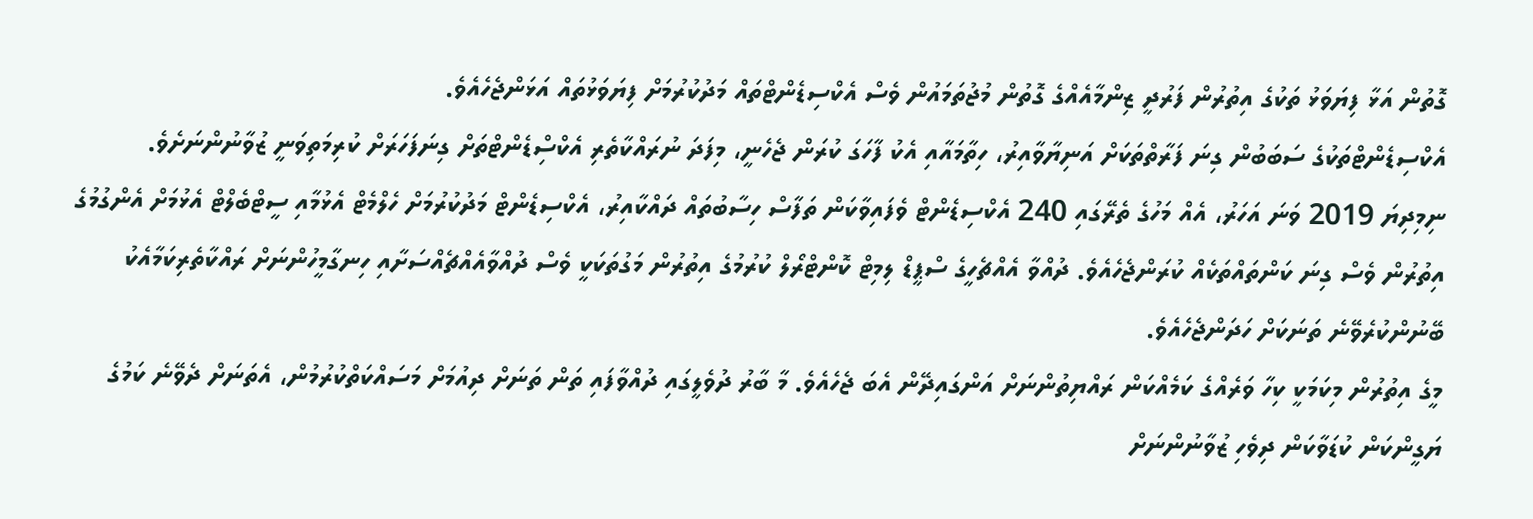ގޮތުން އަޅާ ފިޔަވަޅު ތަކުގެ އިތުރުން ފަރުދީ ޒިންމާއެއްގެ ގޮތުން މުޖުތަމައުން ވެސް އެކްސިޑެންޓްތައް މަދުކުރުމަށް ފިޔަވަޅުތައް އަޅަންޖެހެއެވެ.
އެކްސިޑެންޓްތަކުގެ ސަބަބުން ގިނަ ފަރާތްތަކަށް އަނިޔާވާއިރު، ހިތާމައާއި އެކު ފާހަގަ ކުރަން ޖެހެނީ، މިފަދަ ނުރައްކާތެރި އެކްސްިޑެންޓްތަށް ގިނަފަހަރަށް ކުރިމަތިވަނީ ޒުވާނުންނަށެވެ.
ނިމިދިޔަ 2019 ވަނަ އަހަރު، އެއް މަހުގެ ތެރޭގައި 240 އެކްސިޑެންޓް ވެފައިވާކަން ތަފާސް ހިސާބުތައް ދައްކާއިރު، އެކްސިޑެންޓް މަދުކުރުމަށް ހެލްމެޓް އެޅުމާއި ސީޓްބެލްޓް އެޅުމަށް އެންގުމުގެ އިތުރުން ވެސް ގިނަ ކަންތައްތަކެއް ކުރަންޖެހެއެވެ. ދުއްވާ އެއްޗެހީގެ ސްޕީޑް ލިމިޓް ކޮންޓްރޯލް ކުރުމުގެ އިތުރުން މަގުތަކަކީ ވެސް ދުއްވާއެއްޗެއްސަށާއި ހިނގާމީހުންނަށް ރައްކާތެރިކަމާއެކު ބޭނުންކުރެވޭނެ ތަނަކަށް ހަދަންޖެހެއެވެ.
މީގެ އިތުރުން މިކަމަކީ ކިހާ ވަރެއްގެ ކަމެއްކަން ރައްޔިތުންނަށް އަންގައިދޭން އެބަ ޖެހެއެވެ. މާ ބާރު ދުވެލީގައި ދުއްވާފައި ތަން ތަނަށް ދިއުމަށް މަސައްކަތްކުރުމުން، އެތަނަށް ދެވޭނެ ކަމުގެ ޔަގީންކަން ކުޑަވާކަން ދިވެހި ޒުވާނުންނަށް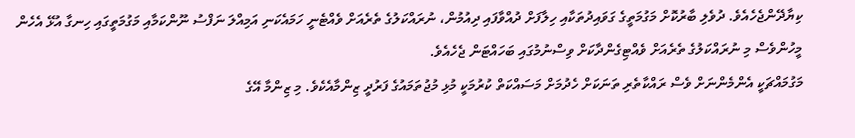ކިޔާދޭންޖެހެއެވެ. ދުވެލި ބާރުކޮށް މަގުމަތީގެ ގަވައިދުތަކާއި ހިލާފަށް ދުއްވާފައި ދިއުމުން، ނުރައްކަލުގެ ތެރެއަށް ވެއްޓެނީ ހަމައެކަނި އަމިއްލަ ނަފްސު ނޫންކަމާއި މަގުމަތީގައި ހިނގާ އުޅޭ އެހެން މީހުންވެސް މި ނުރައްކަލުގެ ތެރެއަށް ވެއްޓިގެންދާކަށް ވިސްނުމުގައި ބަހައްޓަން ޖެހެއެވެ.
މަގުމައްޗަކީ އެންމެންނަށް ވެސް ރައްކާތެރި ތަނަކަށް ހެދުމަށް މަސައްކަތް ކުރުމަކީ މުޅި މުޖުތަމައުގެ ފަރުދީ ޒިންމާއެކެވެ. މި ޒިންމާ އޭގެ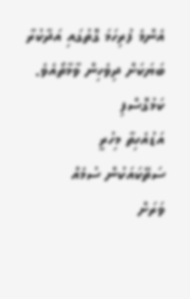އެންމެ ފުރިހަމަ ގޮތުގައި އަދާކުރާ ބަޔަކަށް ދިވެހިން ވާމާތޯއެވެ.
ކަމުގޮސްފި
އަޑުއެހިތާ މިހުރީ
ސަތޭކައަކުން ސުމެއް
ވަރަށް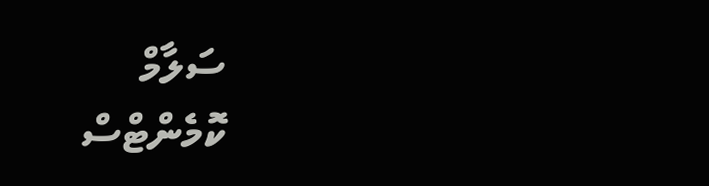ސަލާމް
ކޮމެންޓްސް